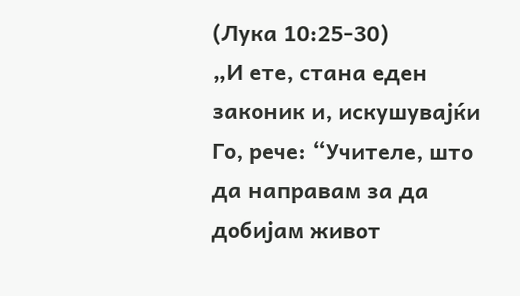(Лука 10:25-30)
„И ете, стана еден законик и, искушувајќи Го, рече: “Учителе, што да направам за да добијам живот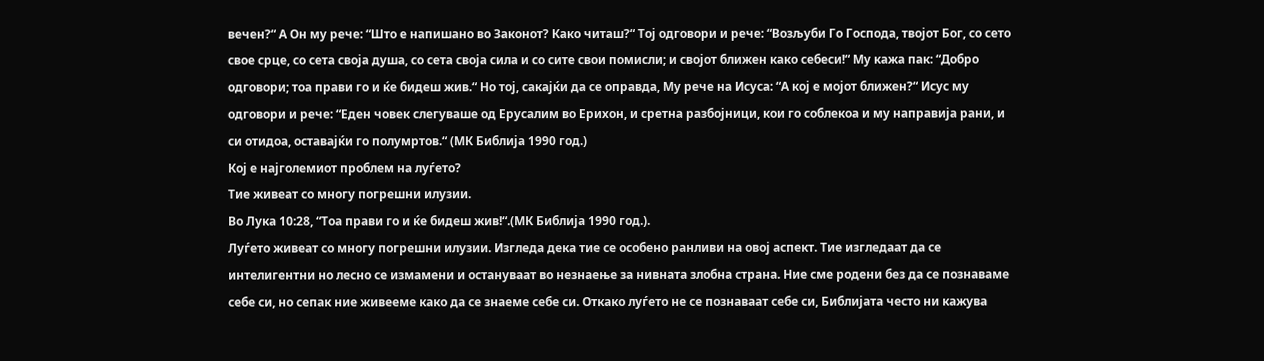вечен?“ А Он му рече: “Што е напишано во Законот? Како читаш?“ Тој одговори и рече: “Возљуби Го Господа, твојот Бог, со сето свое срце, со сета своја душа, со сета своја сила и со сите свои помисли; и својот ближен како себеси!“ Му кажа пак: “Добро одговори; тоа прави го и ќе бидеш жив.“ Но тој, сакајќи да се оправда, Му рече на Исуса: “А кој е мојот ближен?“ Исус му одговори и рече: “Еден човек слегуваше од Ерусалим во Ерихон, и сретна разбојници, кои го соблекоа и му направија рани, и си отидоа, оставајќи го полумртов.“ (МК Библија 1990 год.)
Кој е најголемиот проблем на луѓето?
Тие живеат со многу погрешни илузии.
Во Лука 10:28, “Тоа прави го и ќе бидеш жив!“.(МК Библија 1990 год.).
Луѓето живеат со многу погрешни илузии. Изгледа дека тие се особено ранливи на овој аспект. Тие изгледаат да се интелигентни но лесно се измамени и остануваат во незнаење за нивната злобна страна. Ние сме родени без да се познаваме себе си, но сепак ние живееме како да се знаеме себе си. Откако луѓето не се познаваат себе си, Библијата често ни кажува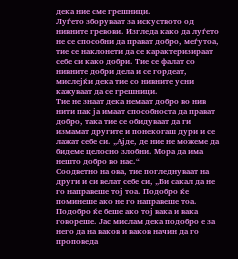дека ние сме грешници.
Луѓето зборуваат за искуството од нивните гревови. Изгледа како да луѓето не се способни да прават добро, меѓутоа, тие се наклонети да се карактеризираат себе си како добри. Тие се фалат со нивните добри дела и се гордеат, мислејќи дека тие со нивните усни кажуваат да се грешници.
Тие не знаат дека немаат добро во нив нити пак ја имаат способноста да прават добро, така тие се обидуваат да ги измамат другите и понекогаш дури и се лажат себе си. „Ајде, де ние не можеме да бидеме целосно злобни. Мора да има нешто добро во нас.“
Соодветно на ова, тие погледнуваат на други и си велат себе си, „Би сакал да не го направеше тој тоа. Подобро ќе поминеше ако не го направеше тоа. Подобро ќе беше ако тој вака и вака говореше. Јас мислам дека подобро е за него да на ваков и ваков начин да го проповеда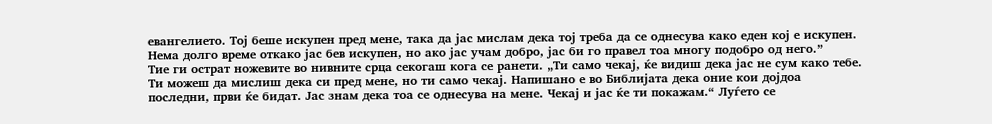евангелието. Тој беше искупен пред мене, така да јас мислам дека тој треба да се однесува како еден кој е искупен. Нема долго време откако јас бев искупен, но ако јас учам добро, јас би го правел тоа многу подобро од него.”
Тие ги острат ножевите во нивните срца секогаш кога се ранети. „Ти само чекај, ќе видиш дека јас не сум како тебе. Ти можеш да мислиш дека си пред мене, но ти само чекај. Напишано е во Библијата дека оние кои дојдоа последни, први ќе бидат. Јас знам дека тоа се однесува на мене. Чекај и јас ќе ти покажам.“ Луѓето се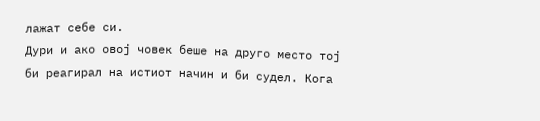лажат себе си.
Дури и ако овој човек беше на друго место тој би реагирал на истиот начин и би судел. Кога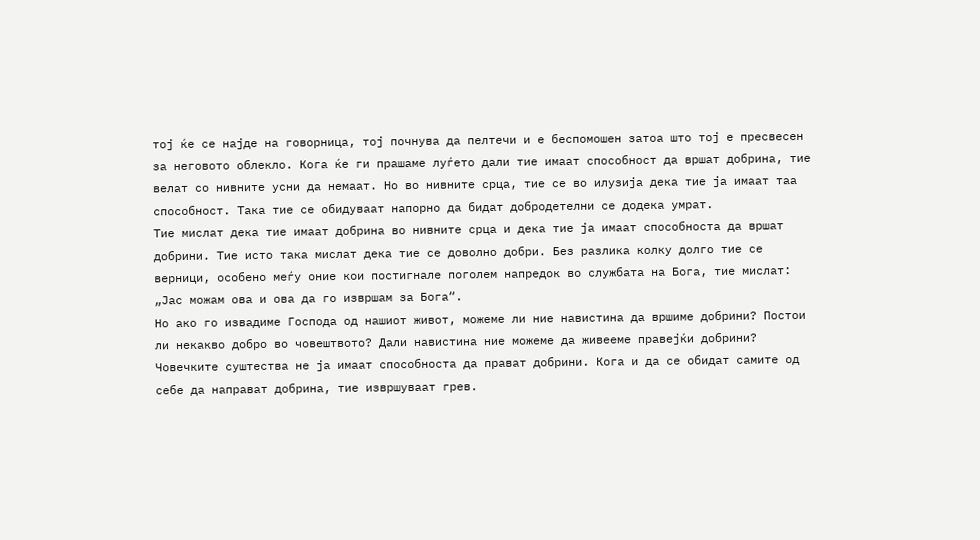тој ќе се најде на говорница, тој почнува да пелтечи и е беспомошен затоа што тој е пресвесен за неговото облекло. Кога ќе ги прашаме луѓето дали тие имаат способност да вршат добрина, тие велат со нивните усни да немаат. Но во нивните срца, тие се во илузија дека тие ја имаат таа способност. Така тие се обидуваат напорно да бидат добродетелни се додека умрат.
Тие мислат дека тие имаат добрина во нивните срца и дека тие ја имаат способноста да вршат добрини. Тие исто така мислат дека тие се доволно добри. Без разлика колку долго тие се верници, особено меѓу оние кои постигнале поголем напредок во службата на Бога, тие мислат: „Јас можам ова и ова да го извршам за Бога“.
Но ако го извадиме Господа од нашиот живот, можеме ли ние навистина да вршиме добрини? Постои ли некакво добро во човештвото? Дали навистина ние можеме да живееме правејќи добрини? Човечките суштества не ја имаат способноста да прават добрини. Кога и да се обидат самите од себе да направат добрина, тие извршуваат грев.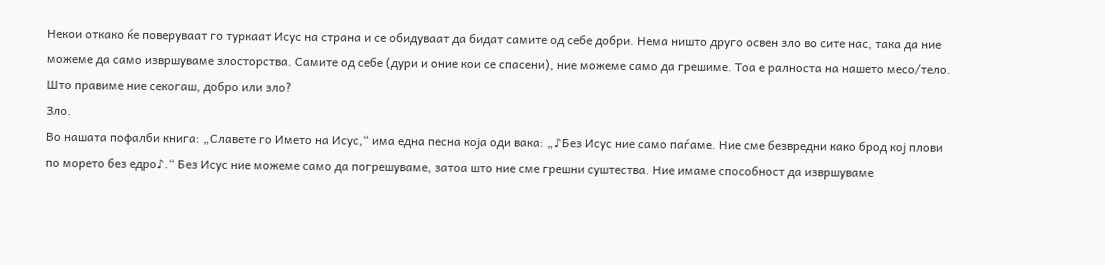Некои откако ќе поверуваат го туркаат Исус на страна и се обидуваат да бидат самите од себе добри. Нема ништо друго освен зло во сите нас, така да ние можеме да само извршуваме злосторства. Самите од себе (дури и оние кои се спасени), ние можеме само да грешиме. Тоа е ралноста на нашето месо/тело.
Што правиме ние секогаш, добро или зло?
Зло.
Во нашата пофалби книга: „Славете го Името на Исус,“ има една песна која оди вака: „♪Без Исус ние само паѓаме. Ние сме безвредни како брод кој плови по морето без едро♪.“ Без Исус ние можеме само да погрешуваме, затоа што ние сме грешни суштества. Ние имаме способност да извршуваме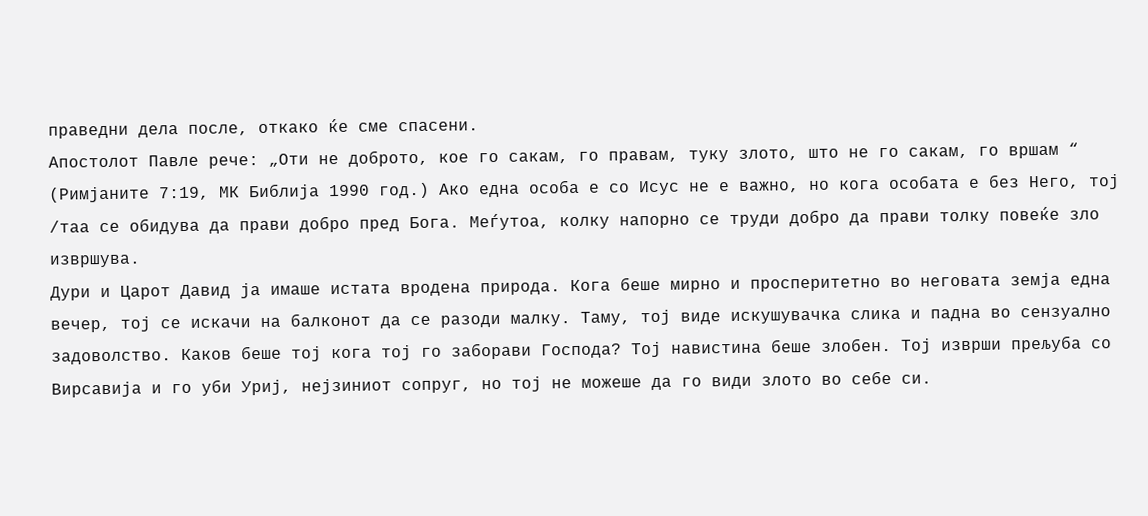праведни дела после, откако ќе сме спасени.
Апостолот Павле рече: „Оти не доброто, кое го сакам, го правам, туку злото, што не го сакам, го вршам “ (Римјаните 7:19, МК Библија 1990 год.) Ако една особа е со Исус не е важно, но кога особата е без Него, тој /таа се обидува да прави добро пред Бога. Меѓутоа, колку напорно се труди добро да прави толку повеќе зло извршува.
Дури и Царот Давид ја имаше истата вродена природа. Кога беше мирно и просперитетно во неговата земја една вечер, тој се искачи на балконот да се разоди малку. Таму, тој виде искушувачка слика и падна во сензуално задоволство. Каков беше тој кога тој го заборави Господа? Тој навистина беше злобен. Тој изврши прељуба со Вирсавија и го уби Уриј, нејзиниот сопруг, но тој не можеше да го види злото во себе си.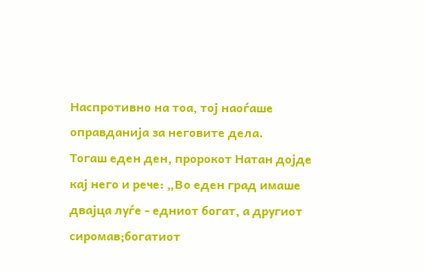Наспротивно на тоа, тој наоѓаше оправданија за неговите дела.
Тогаш еден ден, пророкот Натан дојде кај него и рече: „Во еден град имаше двајца луѓе - едниот богат, а другиот сиромав;богатиот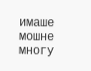имаше мошне многу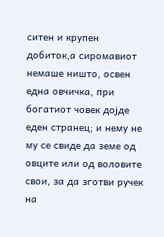ситен и крупен добиток,а сиромавиот немаше ништо, освен една овчичка, при богатиот човек дојде еден странец; и нему не му се свиде да земе од овците или од воловите свои, за да зготви ручек на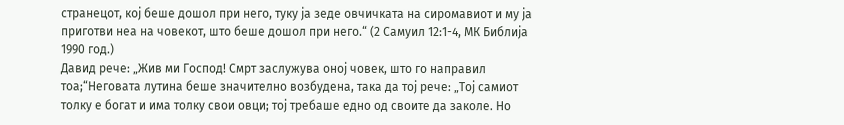странецот, кој беше дошол при него, туку ја зеде овчичката на сиромавиот и му ја приготви неа на човекот, што беше дошол при него.“ (2 Самуил 12:1-4, МК Библија 1990 год.)
Давид рече: „Жив ми Господ! Смрт заслужува оној човек, што го направил тоа;“Неговата лутина беше значително возбудена, така да тој рече: „Тој самиот толку е богат и има толку свои овци; тој требаше едно од своите да заколе. Но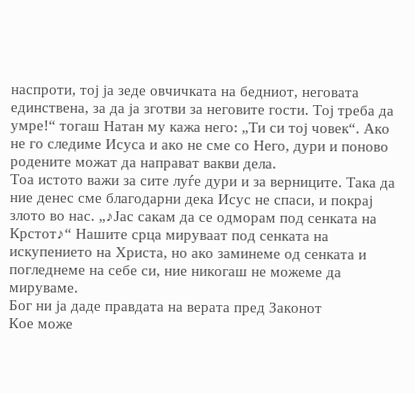наспроти, тој ја зеде овчичката на бедниот, неговата единствена, за да ја зготви за неговите гости. Тој треба да умре!“ тогаш Натан му кажа него: „Ти си тој човек“. Ако не го следиме Исуса и ако не сме со Него, дури и поново родените можат да направат вакви дела.
Тоа истото важи за сите луѓе дури и за верниците. Така да ние денес сме благодарни дека Исус не спаси, и покрај злото во нас. „♪Јас сакам да се одморам под сенката на Крстот♪“ Нашите срца мируваат под сенката на искупението на Христа, но ако заминеме од сенката и погледнеме на себе си, ние никогаш не можеме да мируваме.
Бог ни ја даде правдата на верата пред Законот
Кое може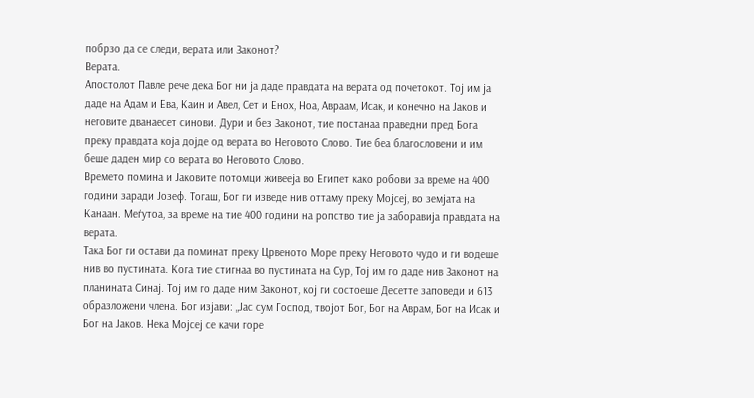побрзо да се следи, верата или Законот?
Верата.
Апостолот Павле рече дека Бог ни ја даде правдата на верата од почетокот. Тој им ја даде на Адам и Ева, Каин и Авел, Сет и Енох, Ноа, Авраам, Исак, и конечно на Јаков и неговите дванаесет синови. Дури и без Законот, тие постанаа праведни пред Бога преку правдата која дојде од верата во Неговото Слово. Тие беа благословени и им беше даден мир со верата во Неговото Слово.
Времето помина и Јаковите потомци живееја во Египет како робови за време на 400 години заради Јозеф. Тогаш, Бог ги изведе нив оттаму преку Мојсеј, во земјата на Канаан. Меѓутоа, за време на тие 400 години на ропство тие ја заборавија правдата на верата.
Така Бог ги остави да поминат преку Црвеното Море преку Неговото чудо и ги водеше нив во пустината. Кога тие стигнаа во пустината на Сур, Тој им го даде нив Законот на планината Синај. Тој им го даде ним Законот, кој ги состоеше Десетте заповеди и 613 образложени члена. Бог изјави: „Јас сум Господ, твојот Бог, Бог на Аврам, Бог на Исак и Бог на Јаков. Нека Мојсеј се качи горе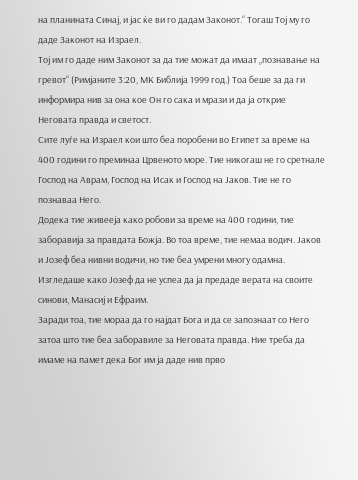на планината Синај, и јас ќе ви го дадам Законот.“ Тогаш Тој му го даде Законот на Израел.
Тој им го даде ним Законот за да тие можат да имаат „познавање на гревот“ (Римјаните 3:20, МК Библија 1999 год.) Тоа беше за да ги информира нив за она кое Он го сака и мрази и да ја открие Неговата правда и светост.
Сите луѓе на Израел кои што беа поробени во Египет за време на 400 години го преминаа Црвеното море. Тие никогаш не го сретнале Господ на Аврам, Господ на Исак и Господ на Јаков. Тие не го познаваа Него.
Додека тие живееја како робови за време на 400 години, тие заборавија за правдата Божја. Во тоа време, тие немаа водич. Јаков и Јозеф беа нивни водичи, но тие беа умрени многу одамна. Изгледаше како Јозеф да не успеа да ја предаде верата на своите синови, Манасиј и Ефраим.
Заради тоа, тие мораа да го најдат Бога и да се запознаат со Него затоа што тие беа заборавиле за Неговата правда. Ние треба да имаме на памет дека Бог им ја даде нив прво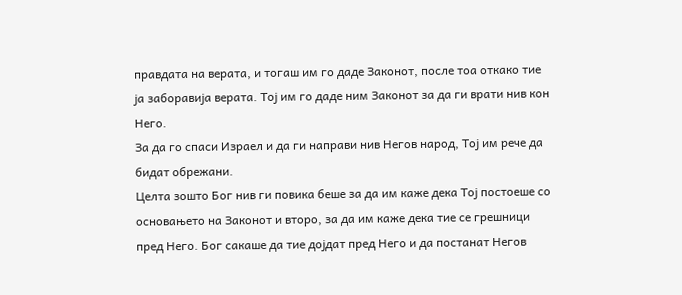правдата на верата, и тогаш им го даде Законот, после тоа откако тие ја заборавија верата. Тој им го даде ним Законот за да ги врати нив кон Него.
За да го спаси Израел и да ги направи нив Негов народ, Тој им рече да бидат обрежани.
Целта зошто Бог нив ги повика беше за да им каже дека Тој постоеше со основањето на Законот и второ, за да им каже дека тие се грешници пред Него. Бог сакаше да тие дојдат пред Него и да постанат Негов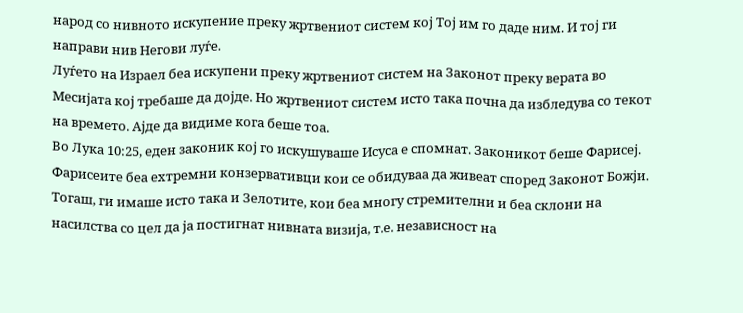народ со нивното искупение преку жртвениот систем кој Тој им го даде ним. И тој ги направи нив Негови луѓе.
Луѓето на Израел беа искупени преку жртвениот систем на Законот преку верата во Месијата кој требаше да дојде. Но жртвениот систем исто така почна да избледува со текот на времето. Ајде да видиме кога беше тоа.
Во Лука 10:25, еден законик кој го искушуваше Исуса е спомнат. Законикот беше Фарисеј. Фарисеите беа ехтремни конзервативци кои се обидуваа да живеат според Законот Божји. Тогаш, ги имаше исто така и Зелотите, кои беа многу стремителни и беа склони на насилства со цел да ја постигнат нивната визија, т.е. независност на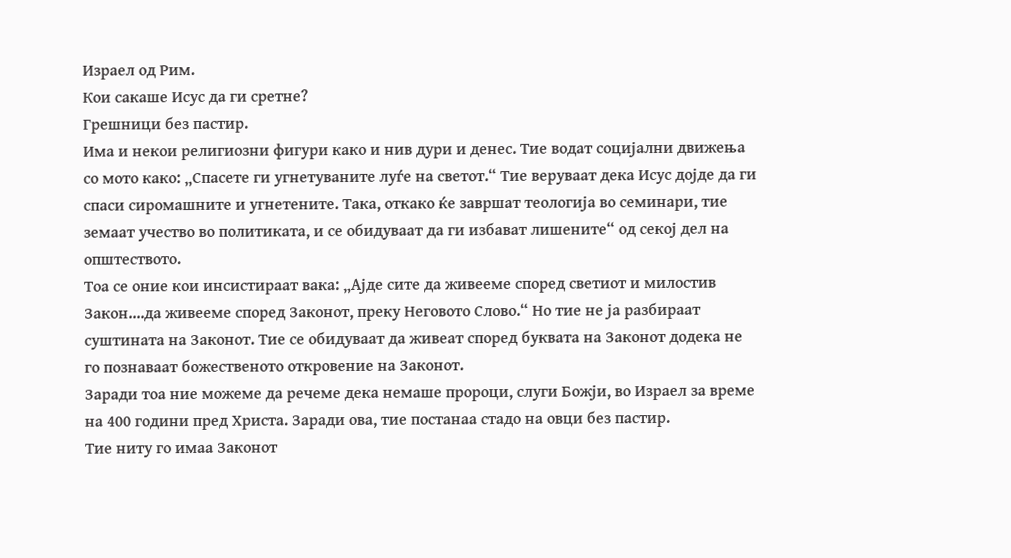Израел од Рим.
Кои сакаше Исус да ги сретне?
Грешници без пастир.
Има и некои религиозни фигури како и нив дури и денес. Тие водат социјални движења со мото како: „Спасете ги угнетуваните луѓе на светот.“ Тие веруваат дека Исус дојде да ги спаси сиромашните и угнетените. Така, откако ќе завршат теологија во семинари, тие земаат учество во политиката, и се обидуваат да ги избават лишените“ од секој дел на општеството.
Тоа се оние кои инсистираат вака: „Ајде сите да живееме според светиот и милостив Закон....да живееме според Законот, преку Неговото Слово.“ Но тие не ја разбираат суштината на Законот. Тие се обидуваат да живеат според буквата на Законот додека не го познаваат божественото откровение на Законот.
Заради тоа ние можеме да речеме дека немаше пророци, слуги Божји, во Израел за време на 400 години пред Христа. Заради ова, тие постанаа стадо на овци без пастир.
Тие ниту го имаа Законот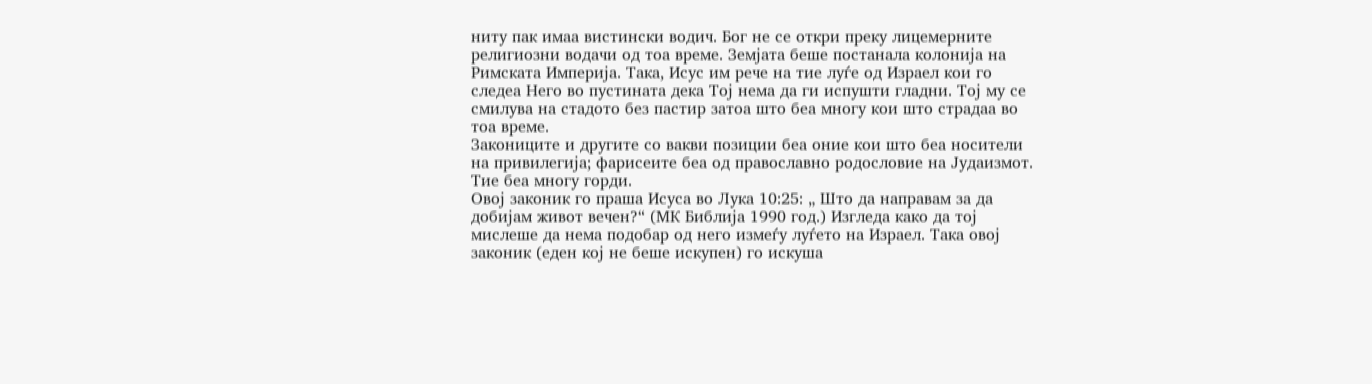ниту пак имаа вистински водич. Бог не се откри преку лицемерните религиозни водачи од тоа време. Земјата беше постанала колонија на Римската Империја. Така, Исус им рече на тие луѓе од Израел кои го следеа Него во пустината дека Тој нема да ги испушти гладни. Тој му се смилува на стадото без пастир затоа што беа многу кои што страдаа во тоа време.
Закониците и другите со вакви позиции беа оние кои што беа носители на привилегија; фарисеите беа од православно родословие на Јудаизмот. Тие беа многу горди.
Овој законик го праша Исуса во Лука 10:25: „ Што да направам за да добијам живот вечен?“ (МК Библија 1990 год.) Изгледа како да тој мислеше да нема подобар од него измеѓу луѓето на Израел. Така овој законик (еден кој не беше искупен) го искуша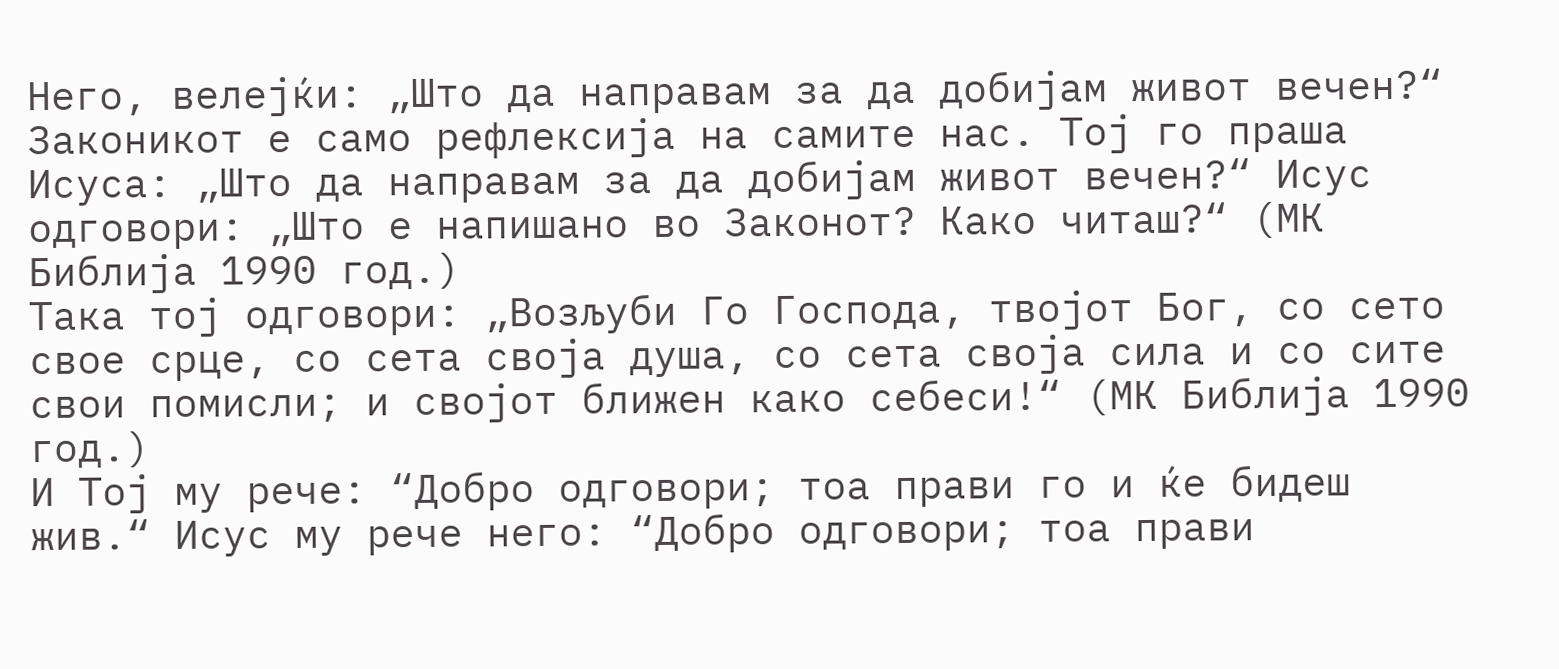Него, велејќи: „Што да направам за да добијам живот вечен?“
Законикот е само рефлексија на самите нас. Тој го праша Исуса: „Што да направам за да добијам живот вечен?“ Исус одговори: „Што е напишано во Законот? Како читаш?“ (МК Библија 1990 год.)
Така тој одговори: „Возљуби Го Господа, твојот Бог, со сето свое срце, со сета своја душа, со сета своја сила и со сите свои помисли; и својот ближен како себеси!“ (МК Библија 1990 год.)
И Тој му рече: “Добро одговори; тоа прави го и ќе бидеш жив.“ Исус му рече него: “Добро одговори; тоа прави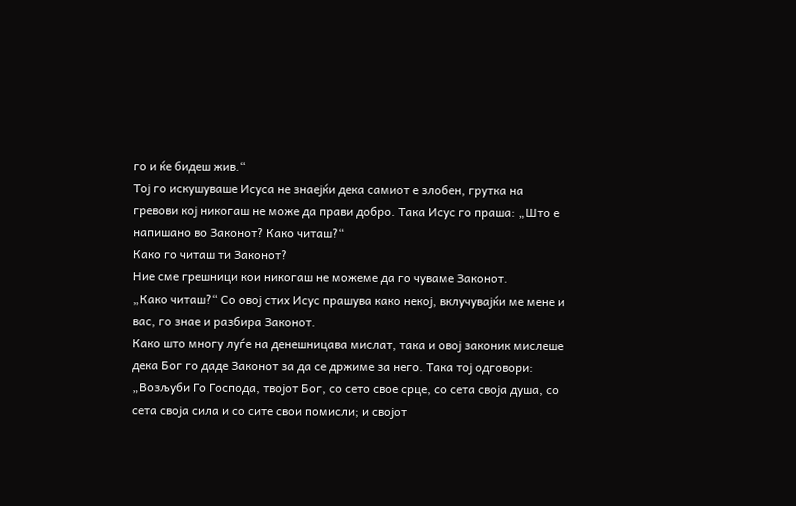го и ќе бидеш жив.“
Тој го искушуваше Исуса не знаејќи дека самиот е злобен, грутка на гревови кој никогаш не може да прави добро. Така Исус го праша: „Што е напишано во Законот? Како читаш?“
Како го читаш ти Законот?
Ние сме грешници кои никогаш не можеме да го чуваме Законот.
„Како читаш?“ Со овој стих Исус прашува како некој, вклучувајќи ме мене и вас, го знае и разбира Законот.
Како што многу луѓе на денешницава мислат, така и овој законик мислеше дека Бог го даде Законот за да се држиме за него. Така тој одговори: „Возљуби Го Господа, твојот Бог, со сето свое срце, со сета своја душа, со сета своја сила и со сите свои помисли; и својот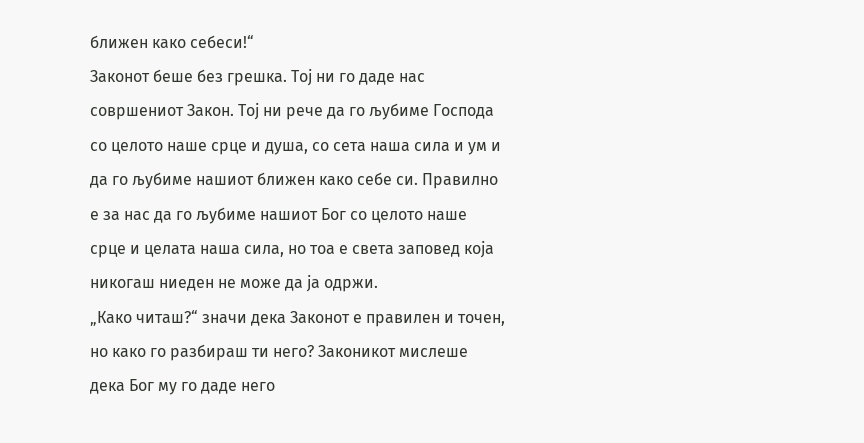ближен како себеси!“
Законот беше без грешка. Тој ни го даде нас совршениот Закон. Тој ни рече да го љубиме Господа со целото наше срце и душа, со сета наша сила и ум и да го љубиме нашиот ближен како себе си. Правилно е за нас да го љубиме нашиот Бог со целото наше срце и целата наша сила, но тоа е света заповед која никогаш ниеден не може да ја одржи.
„Како читаш?“ значи дека Законот е правилен и точен, но како го разбираш ти него? Законикот мислеше дека Бог му го даде него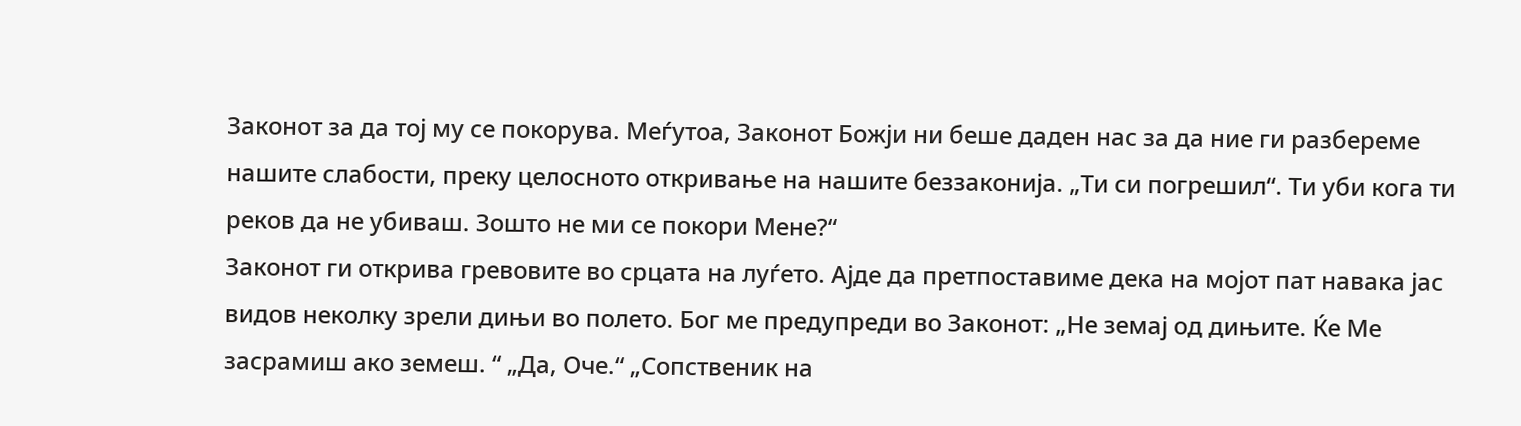Законот за да тој му се покорува. Меѓутоа, Законот Божји ни беше даден нас за да ние ги разбереме нашите слабости, преку целосното откривање на нашите беззаконија. „Ти си погрешил“. Ти уби кога ти реков да не убиваш. Зошто не ми се покори Мене?“
Законот ги открива гревовите во срцата на луѓето. Ајде да претпоставиме дека на мојот пат навака јас видов неколку зрели дињи во полето. Бог ме предупреди во Законот: „Не земај од дињите. Ќе Ме засрамиш ако земеш. “ „Да, Оче.“ „Сопственик на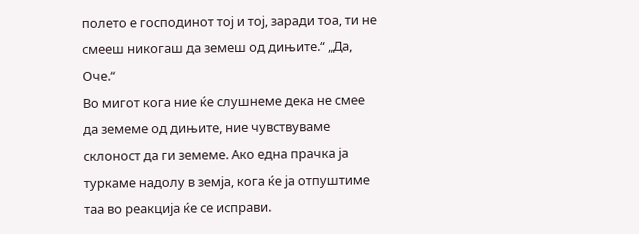полето е господинот тој и тој, заради тоа, ти не смееш никогаш да земеш од дињите.“ „Да, Оче.“
Во мигот кога ние ќе слушнеме дека не смее да земеме од дињите, ние чувствуваме склоност да ги земеме. Ако една прачка ја туркаме надолу в земја, кога ќе ја отпуштиме таа во реакција ќе се исправи.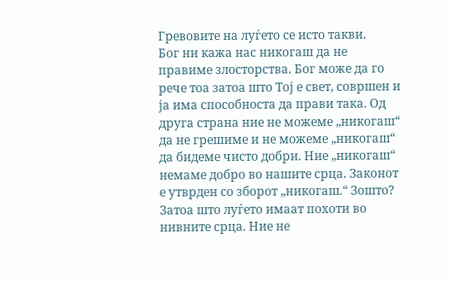Гревовите на луѓето се исто такви.
Бог ни кажа нас никогаш да не правиме злосторства. Бог може да го рече тоа затоа што Тој е свет, совршен и ја има способноста да прави така. Од друга страна ние не можеме „никогаш“ да не грешиме и не можеме „никогаш“ да бидеме чисто добри. Ние „никогаш“ немаме добро во нашите срца. Законот е утврден со зборот „никогаш.“ Зошто? Затоа што луѓето имаат похоти во нивните срца. Ние не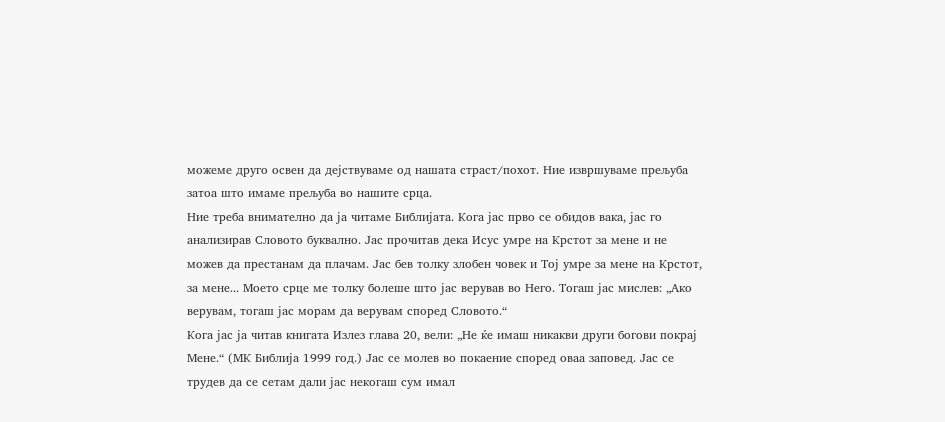можеме друго освен да дејствуваме од нашата страст/похот. Ние извршуваме прељуба затоа што имаме прељуба во нашите срца.
Ние треба внимателно да ја читаме Библијата. Кога јас прво се обидов вака, јас го анализирав Словото буквално. Јас прочитав дека Исус умре на Крстот за мене и не можев да престанам да плачам. Јас бев толку злобен човек и Тој умре за мене на Крстот, за мене... Моето срце ме толку болеше што јас верував во Него. Тогаш јас мислев: „Ако верувам, тогаш јас морам да верувам според Словото.“
Кога јас ја читав книгата Излез глава 20, вели: „Не ќе имаш никакви други богови покрај Мене.“ (МК Библија 1999 год.) Јас се молев во покаение според оваа заповед. Јас се трудев да се сетам дали јас некогаш сум имал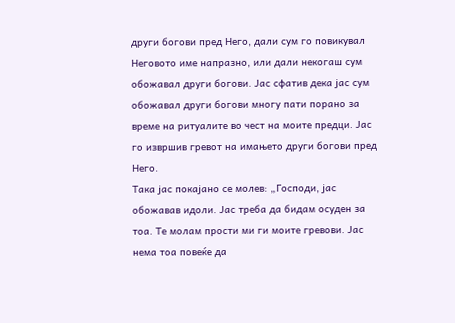други богови пред Него, дали сум го повикувал Неговото име напразно, или дали некогаш сум обожавал други богови. Јас сфатив дека јас сум обожавал други богови многу пати порано за време на ритуалите во чест на моите предци. Јас го извршив гревот на имањето други богови пред Него.
Така јас покајано се молев: „Господи, јас обожавав идоли. Јас треба да бидам осуден за тоа. Те молам прости ми ги моите гревови. Јас нема тоа повеќе да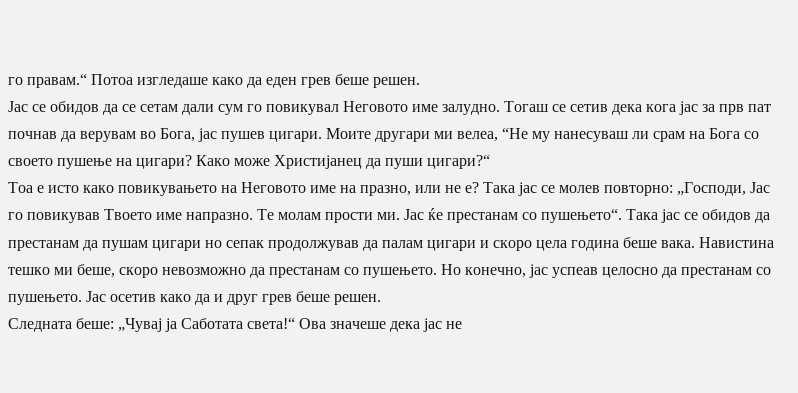го правам.“ Потоа изгледаше како да еден грев беше решен.
Јас се обидов да се сетам дали сум го повикувал Неговото име залудно. Тогаш се сетив дека кога јас за прв пат почнав да верувам во Бога, јас пушев цигари. Моите другари ми велеа, “Не му нанесуваш ли срам на Бога со своето пушење на цигари? Како може Христијанец да пуши цигари?“
Тоа е исто како повикувањето на Неговото име на празно, или не е? Така јас се молев повторно: „Господи, Јас го повикував Твоето име напразно. Те молам прости ми. Јас ќе престанам со пушењето“. Така јас се обидов да престанам да пушам цигари но сепак продолжував да палам цигари и скоро цела година беше вака. Навистина тешко ми беше, скоро невозможно да престанам со пушењето. Но конечно, јас успеав целосно да престанам со пушењето. Јас осетив како да и друг грев беше решен.
Следната беше: „Чувај ја Саботата света!“ Ова значеше дека јас не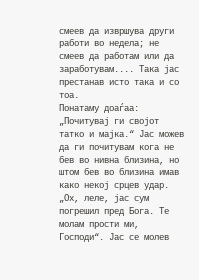смеев да извршува други работи во недела; не смеев да работам или да заработувам.... Така јас престанав исто така и со тоа.
Понатаму доаѓаа: „Почитувај ги својот татко и мајка.“ Јас можев да ги почитувам кога не бев во нивна близина, но штом бев во близина имав како некој срцев удар. „Ох, леле, јас сум погрешил пред Бога. Те молам прости ми, Господи“. Јас се молев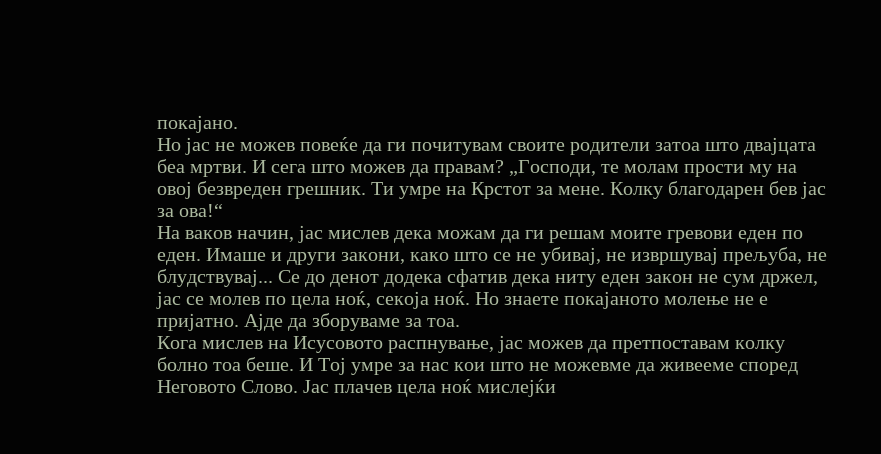покајано.
Но јас не можев повеќе да ги почитувам своите родители затоа што двајцата беа мртви. И сега што можев да правам? „Господи, те молам прости му на овој безвреден грешник. Ти умре на Крстот за мене. Колку благодарен бев јас за ова!“
На ваков начин, јас мислев дека можам да ги решам моите гревови еден по еден. Имаше и други закони, како што се не убивај, не извршувај прељуба, не блудствувај... Се до денот додека сфатив дека ниту еден закон не сум држел, јас се молев по цела ноќ, секоја ноќ. Но знаете покајаното молење не е пријатно. Ајде да зборуваме за тоа.
Кога мислев на Исусовото распнување, јас можев да претпоставам колку болно тоа беше. И Тој умре за нас кои што не можевме да живееме според Неговото Слово. Јас плачев цела ноќ мислејќи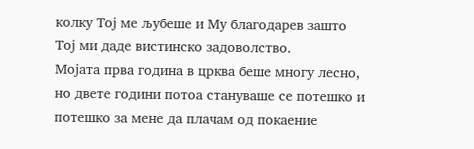колку Тој ме љубеше и Му благодарев зашто Тој ми даде вистинско задоволство.
Мојата прва година в црква беше многу лесно, но двете години потоа стануваше се потешко и потешко за мене да плачам од покаение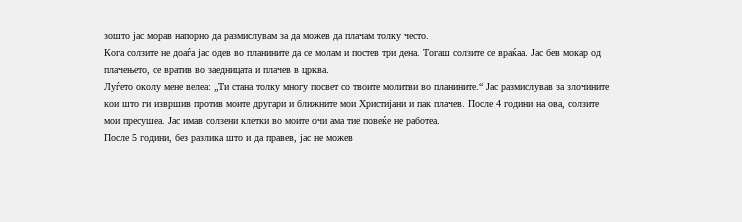зошто јас морав напорно да размислувам за да можев да плачам толку често.
Кога солзите не доаѓа јас одев во планините да се молам и постев три дена. Тогаш солзите се враќаа. Јас бев мокар од плачењето, се вратив во заедницата и плачев в црква.
Луѓето околу мене велеа: „Ти стана толку многу посвет со твоите молитви во планините.“ Јас размислував за злочините кои што ги извршив против моите другари и ближните мои Христијани и пак плачев. После 4 години на ова, солзите мои пресушеа. Јас имав солзени клетки во моите очи ама тие повеќе не работеа.
После 5 години, без разлика што и да правев, јас не можев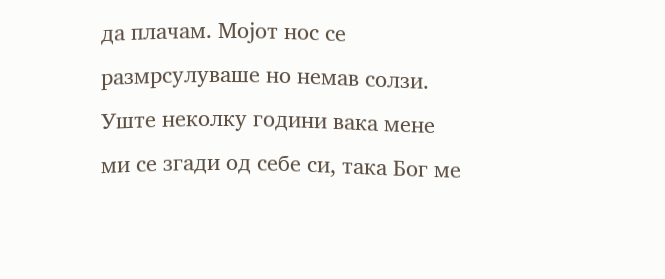да плачам. Мојот нос се размрсулуваше но немав солзи. Уште неколку години вака мене ми се згади од себе си, така Бог ме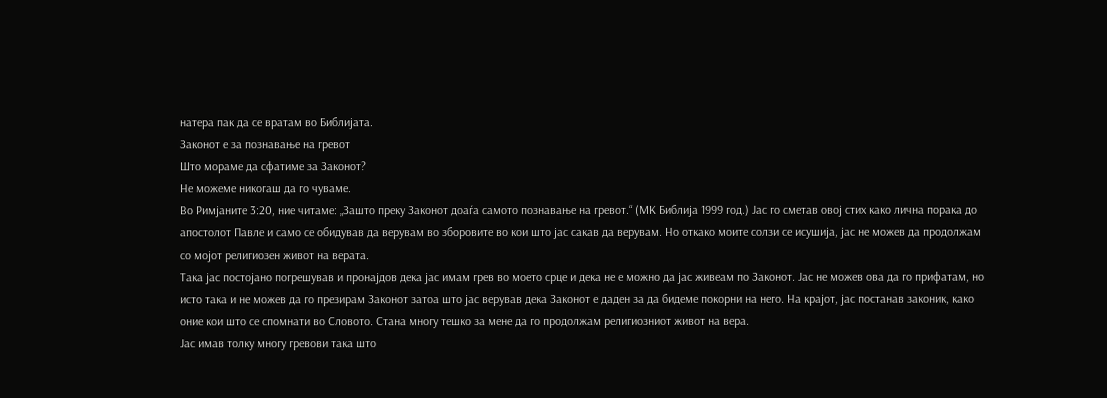натера пак да се вратам во Библијата.
Законот е за познавање на гревот
Што мораме да сфатиме за Законот?
Не можеме никогаш да го чуваме.
Во Римјаните 3:20, ние читаме: „Зашто преку Законот доаѓа самото познавање на гревот.“ (МК Библија 1999 год.) Јас го сметав овој стих како лична порака до апостолот Павле и само се обидував да верувам во зборовите во кои што јас сакав да верувам. Но откако моите солзи се исушија, јас не можев да продолжам со мојот религиозен живот на верата.
Така јас постојано погрешував и пронајдов дека јас имам грев во моето срце и дека не е можно да јас живеам по Законот. Јас не можев ова да го прифатам, но исто така и не можев да го презирам Законот затоа што јас верував дека Законот е даден за да бидеме покорни на него. На крајот, јас постанав законик, како оние кои што се спомнати во Словото. Стана многу тешко за мене да го продолжам религиозниот живот на вера.
Јас имав толку многу гревови така што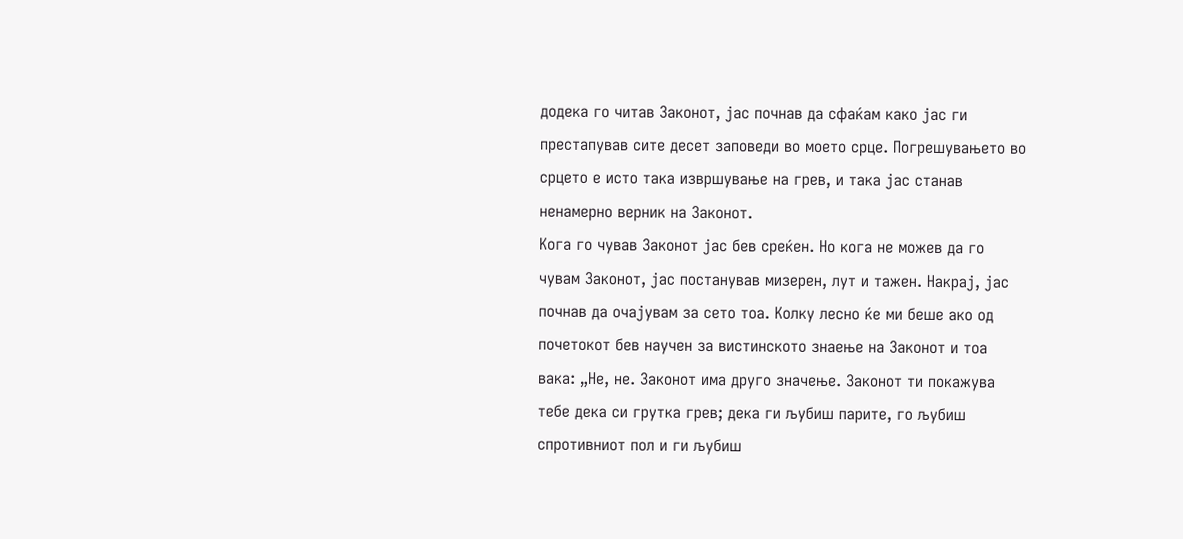додека го читав Законот, јас почнав да сфаќам како јас ги престапував сите десет заповеди во моето срце. Погрешувањето во срцето е исто така извршување на грев, и така јас станав ненамерно верник на Законот.
Кога го чував Законот јас бев среќен. Но кога не можев да го чувам Законот, јас постанував мизерен, лут и тажен. Накрај, јас почнав да очајувам за сето тоа. Колку лесно ќе ми беше ако од почетокот бев научен за вистинското знаење на Законот и тоа вака: „Не, не. Законот има друго значење. Законот ти покажува тебе дека си грутка грев; дека ги љубиш парите, го љубиш спротивниот пол и ги љубиш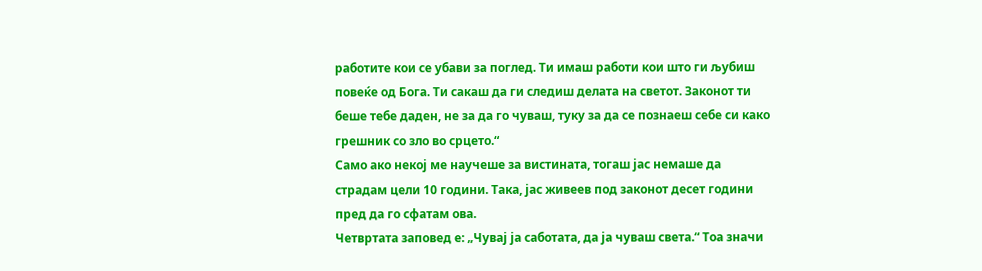работите кои се убави за поглед. Ти имаш работи кои што ги љубиш повеќе од Бога. Ти сакаш да ги следиш делата на светот. Законот ти беше тебе даден, не за да го чуваш, туку за да се познаеш себе си како грешник со зло во срцето.“
Само ако некој ме научеше за вистината, тогаш јас немаше да страдам цели 10 години. Така, јас живеев под законот десет години пред да го сфатам ова.
Четвртата заповед е: „Чувај ја саботата, да ја чуваш света.“ Тоа значи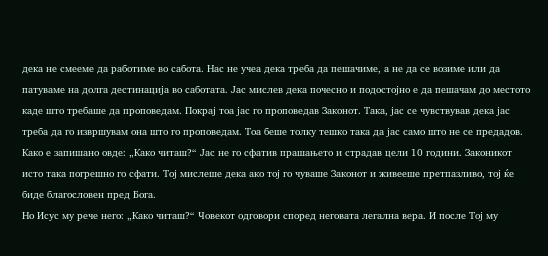дека не смееме да работиме во сабота. Нас не учеа дека треба да пешачиме, а не да се возиме или да патуваме на долга дестинација во саботата. Јас мислев дека почесно и подостојно е да пешачам до местото каде што требаше да проповедам. Покрај тоа јас го проповедав Законот. Така, јас се чувствував дека јас треба да го извршувам она што го проповедам. Тоа беше толку тешко така да јас само што не се предадов.
Како е запишано овде: „Како читаш?“ Јас не го сфатив прашањето и страдав цели 10 години. Законикот исто така погрешно го сфати. Тој мислеше дека ако тој го чуваше Законот и живееше претпазливо, тој ќе биде благословен пред Бога.
Но Исус му рече него: „Како читаш?“ Човекот одговори според неговата легална вера. И после Тој му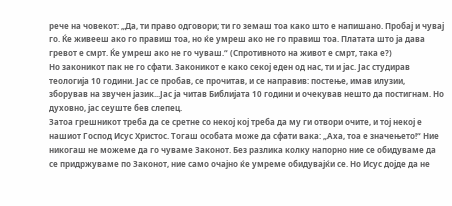рече на човекот: „Да, ти право одговори; ти го земаш тоа како што е напишано. Пробај и чувај го. Ќе живееш ако го правиш тоа, но ќе умреш ако не го правиш тоа. Платата што ја дава гревот е смрт. Ќе умреш ако не го чуваш.“ (Спротивното на живот е смрт, така е?)
Но законикот пак не го сфати. Законикот е како секој еден од нас, ти и јас. Јас студирав теологија 10 години. Јас се пробав, се прочитав, и се направив: постење, имав илузии, зборував на звучен јазик...Јас ја читав Библијата 10 години и очекував нешто да постигнам. Но духовно, јас сеуште бев слепец.
Затоа грешникот треба да се сретне со некој кој треба да му ги отвори очите, и тој некој е нашиот Господ Исус Христос. Тогаш особата може да сфати вака: „Аха, тоа е значењето!“ Ние никогаш не можеме да го чуваме Законот. Без разлика колку напорно ние се обидуваме да се придржуваме по Законот, ние само очајно ќе умреме обидувајќи се. Но Исус дојде да не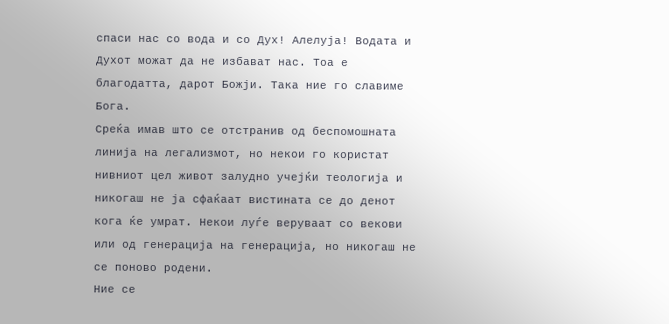спаси нас со вода и со Дух! Алелуја! Водата и Духот можат да не избават нас. Тоа е благодатта, дарот Божји. Така ние го славиме Бога.
Среќа имав што се отстранив од беспомошната линија на легализмот, но некои го користат нивниот цел живот залудно учејќи теологија и никогаш не ја сфаќаат вистината се до денот кога ќе умрат. Некои луѓе веруваат со векови или од генерација на генерација, но никогаш не се поново родени.
Ние се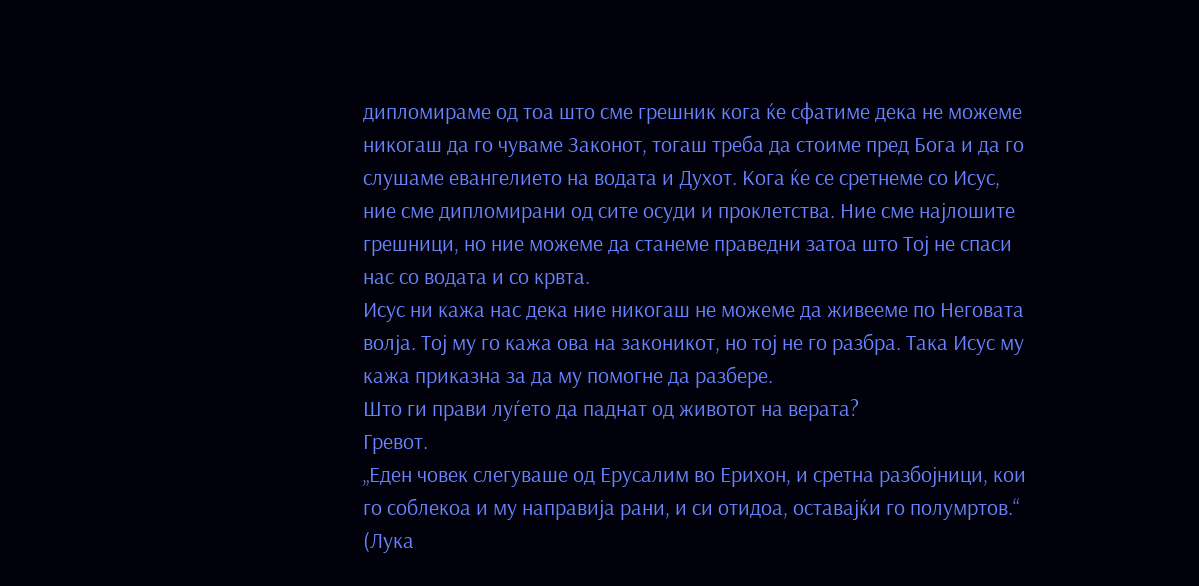дипломираме од тоа што сме грешник кога ќе сфатиме дека не можеме никогаш да го чуваме Законот, тогаш треба да стоиме пред Бога и да го слушаме евангелието на водата и Духот. Кога ќе се сретнеме со Исус, ние сме дипломирани од сите осуди и проклетства. Ние сме најлошите грешници, но ние можеме да станеме праведни затоа што Тој не спаси нас со водата и со крвта.
Исус ни кажа нас дека ние никогаш не можеме да живееме по Неговата волја. Тој му го кажа ова на законикот, но тој не го разбра. Така Исус му кажа приказна за да му помогне да разбере.
Што ги прави луѓето да паднат од животот на верата?
Гревот.
„Еден човек слегуваше од Ерусалим во Ерихон, и сретна разбојници, кои го соблекоа и му направија рани, и си отидоа, оставајќи го полумртов.“ (Лука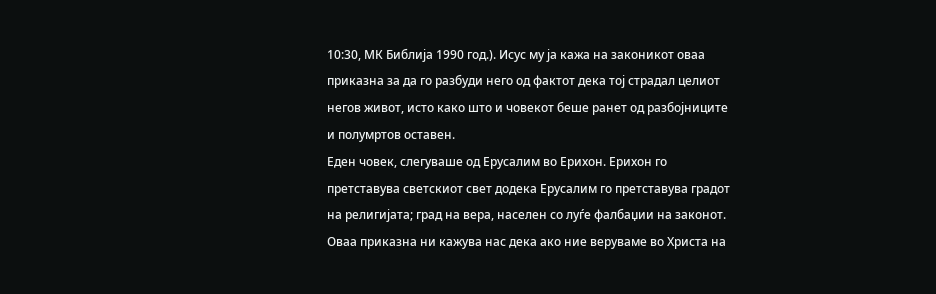10:30, МК Библија 1990 год.). Исус му ја кажа на законикот оваа приказна за да го разбуди него од фактот дека тој страдал целиот негов живот, исто како што и човекот беше ранет од разбојниците и полумртов оставен.
Еден човек, слегуваше од Ерусалим во Ерихон. Ерихон го претставува светскиот свет додека Ерусалим го претставува градот на религијата; град на вера, населен со луѓе фалбаџии на законот. Оваа приказна ни кажува нас дека ако ние веруваме во Христа на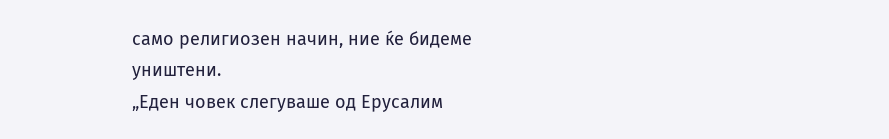само религиозен начин, ние ќе бидеме уништени.
„Еден човек слегуваше од Ерусалим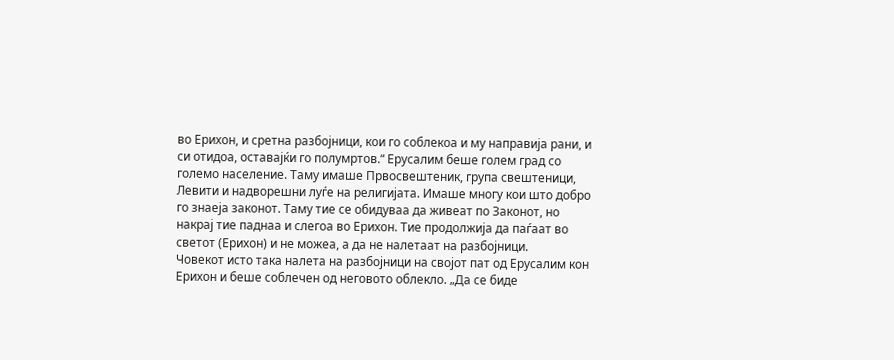во Ерихон, и сретна разбојници, кои го соблекоа и му направија рани, и си отидоа, оставајќи го полумртов.“ Ерусалим беше голем град со големо население. Таму имаше Првосвештеник, група свештеници, Левити и надворешни луѓе на религијата. Имаше многу кои што добро го знаеја законот. Таму тие се обидуваа да живеат по Законот, но накрај тие паднаа и слегоа во Ерихон. Тие продолжија да паѓаат во светот (Ерихон) и не можеа, а да не налетаат на разбојници.
Човекот исто така налета на разбојници на својот пат од Ерусалим кон Ерихон и беше соблечен од неговото облекло. „Да се биде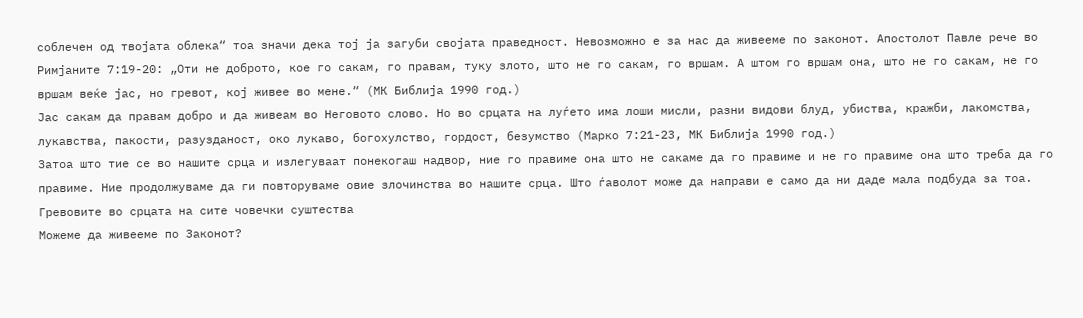соблечен од твојата облека“ тоа значи дека тој ја загуби својата праведност. Невозможно е за нас да живееме по законот. Апостолот Павле рече во Римјаните 7:19-20: „Оти не доброто, кое го сакам, го правам, туку злото, што не го сакам, го вршам. А штом го вршам она, што не го сакам, не го вршам веќе јас, но гревот, кој живее во мене.“ (МК Библија 1990 год.)
Јас сакам да правам добро и да живеам во Неговото слово. Но во срцата на луѓето има лоши мисли, разни видови блуд, убиства, кражби, лакомства, лукавства, пакости, разузданост, око лукаво, богохулство, гордост, безумство (Марко 7:21-23, МК Библија 1990 год.)
Затоа што тие се во нашите срца и излегуваат понекогаш надвор, ние го правиме она што не сакаме да го правиме и не го правиме она што треба да го правиме. Ние продолжуваме да ги повторуваме овие злочинства во нашите срца. Што ѓаволот може да направи е само да ни даде мала подбуда за тоа.
Гревовите во срцата на сите човечки суштества
Можеме да живееме по Законот?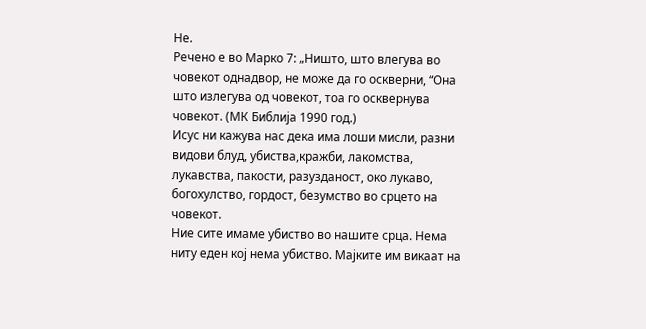Не.
Речено е во Марко 7: „Ништо, што влегува во човекот однадвор, не може да го оскверни, “Она што излегува од човекот, тоа го осквернува човекот. (МК Библија 1990 год.)
Исус ни кажува нас дека има лоши мисли, разни видови блуд, убиства,кражби, лакомства, лукавства, пакости, разузданост, око лукаво, богохулство, гордост, безумство во срцето на човекот.
Ние сите имаме убиство во нашите срца. Нема ниту еден кој нема убиство. Мајките им викаат на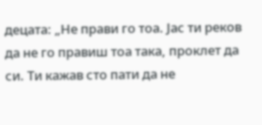децата: „Не прави го тоа. Јас ти реков да не го правиш тоа така, проклет да си. Ти кажав сто пати да не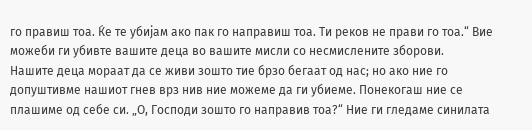го правиш тоа. Ќе те убијам ако пак го направиш тоа. Ти реков не прави го тоа.“ Вие можеби ги убивте вашите деца во вашите мисли со несмислените зборови.
Нашите деца мораат да се живи зошто тие брзо бегаат од нас; но ако ние го допуштивме нашиот гнев врз нив ние можеме да ги убиеме. Понекогаш ние се плашиме од себе си. „О, Господи зошто го направив тоа?“ Ние ги гледаме синилата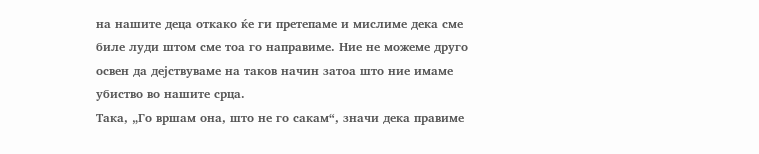на нашите деца откако ќе ги претепаме и мислиме дека сме биле луди штом сме тоа го направиме. Ние не можеме друго освен да дејствуваме на таков начин затоа што ние имаме убиство во нашите срца.
Така, „Го вршам она, што не го сакам“, значи дека правиме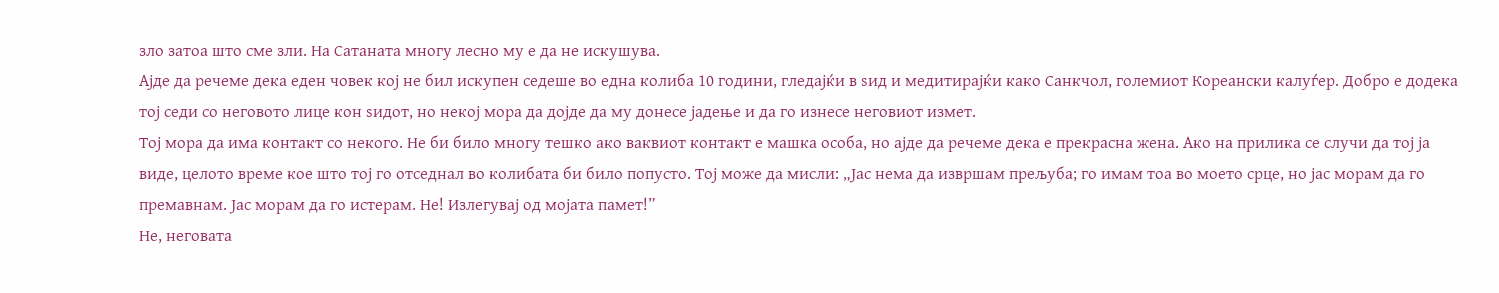зло затоа што сме зли. На Сатаната многу лесно му е да не искушува.
Ајде да речеме дека еден човек кој не бил искупен седеше во една колиба 10 години, гледајќи в ѕид и медитирајќи како Санкчол, големиот Кореански калуѓер. Добро е додека тој седи со неговото лице кон ѕидот, но некој мора да дојде да му донесе јадење и да го изнесе неговиот измет.
Тој мора да има контакт со некого. Не би било многу тешко ако ваквиот контакт е машка особа, но ајде да речеме дека е прекрасна жена. Ако на прилика се случи да тој ја виде, целото време кое што тој го отседнал во колибата би било попусто. Тој може да мисли: „Јас нема да извршам прељуба; го имам тоа во моето срце, но јас морам да го премавнам. Јас морам да го истерам. Не! Излегувај од мојата памет!”
Не, неговата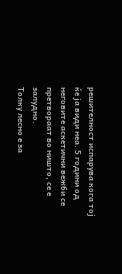решителност испарува кога тој ќе ја види неа. 5 години од неговите аскетични вежби се претвораат во ништо, се е залудно.
Толку лесно е за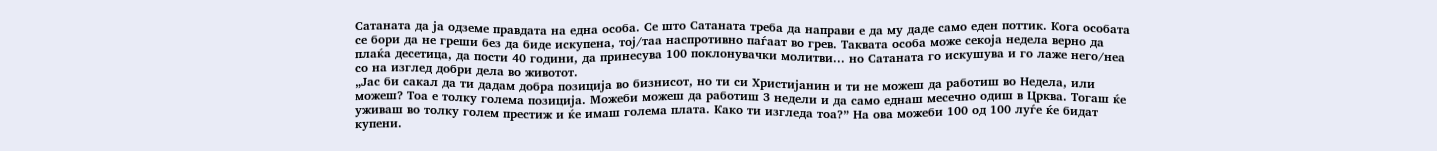Сатаната да ја одземе правдата на една особа. Се што Сатаната треба да направи е да му даде само еден поттик. Кога особата се бори да не греши без да биде искупена, тој/таа наспротивно паѓаат во грев. Таквата особа може секоја недела верно да плаќа десетица, да пости 40 години, да принесува 100 поклонувачки молитви... но Сатаната го искушува и го лаже него/неа со на изглед добри дела во животот.
„Јас би сакал да ти дадам добра позиција во бизнисот, но ти си Христијанин и ти не можеш да работиш во Недела, или можеш? Тоа е толку голема позиција. Можеби можеш да работиш 3 недели и да само еднаш месечно одиш в Црква. Тогаш ќе уживаш во толку голем престиж и ќе имаш голема плата. Како ти изгледа тоа?” На ова можеби 100 од 100 луѓе ќе бидат купени.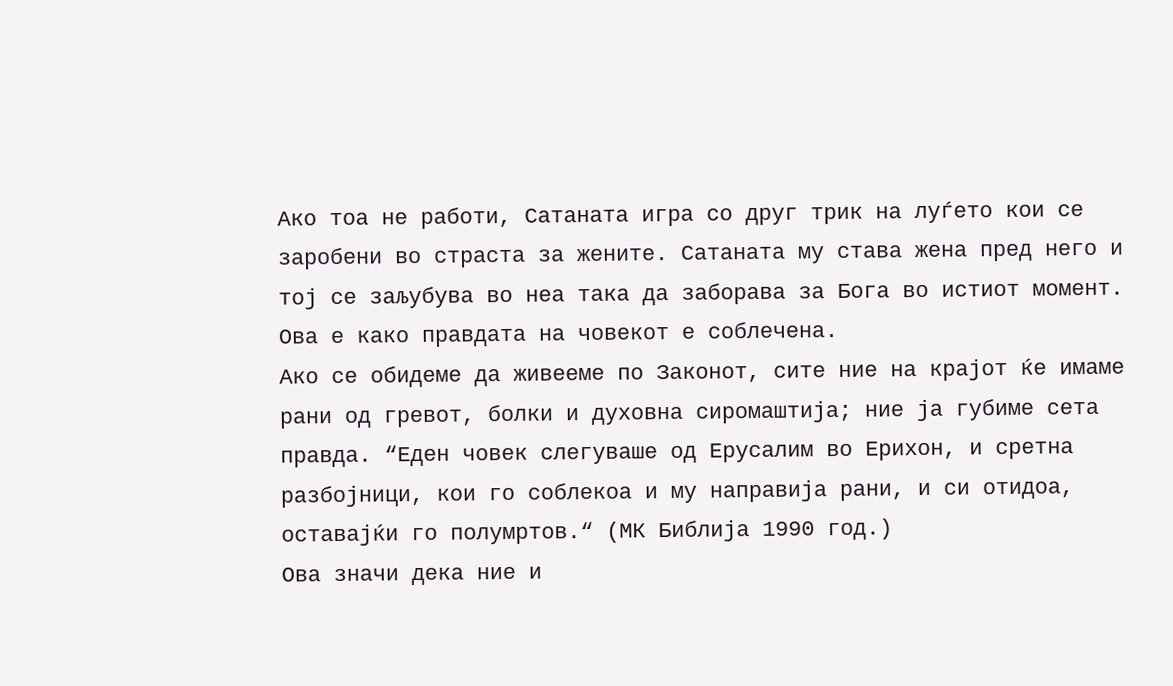Ако тоа не работи, Сатаната игра со друг трик на луѓето кои се заробени во страста за жените. Сатаната му става жена пред него и тој се заљубува во неа така да заборава за Бога во истиот момент. Ова е како правдата на човекот е соблечена.
Ако се обидеме да живееме по Законот, сите ние на крајот ќе имаме рани од гревот, болки и духовна сиромаштија; ние ја губиме сета правда. “Еден човек слегуваше од Ерусалим во Ерихон, и сретна разбојници, кои го соблекоа и му направија рани, и си отидоа, оставајќи го полумртов.“ (МК Библија 1990 год.)
Ова значи дека ние и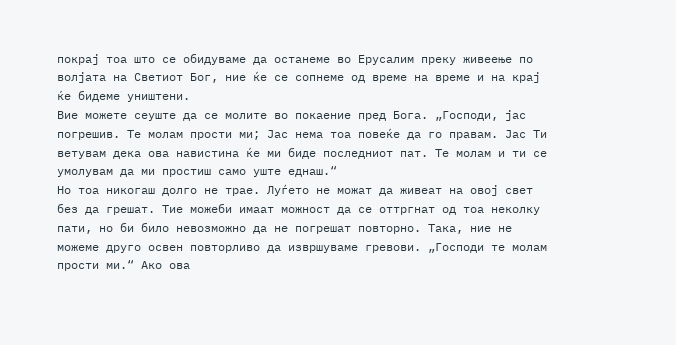покрај тоа што се обидуваме да останеме во Ерусалим преку живеење по волјата на Светиот Бог, ние ќе се сопнеме од време на време и на крај ќе бидеме уништени.
Вие можете сеуште да се молите во покаение пред Бога. „Господи, јас погрешив. Те молам прости ми; Јас нема тоа повеќе да го правам. Јас Ти ветувам дека ова навистина ќе ми биде последниот пат. Те молам и ти се умолувам да ми простиш само уште еднаш.“
Но тоа никогаш долго не трае. Луѓето не можат да живеат на овој свет без да грешат. Тие можеби имаат можност да се оттргнат од тоа неколку пати, но би било невозможно да не погрешат повторно. Така, ние не можеме друго освен повторливо да извршуваме гревови. „Господи те молам прости ми.“ Ако ова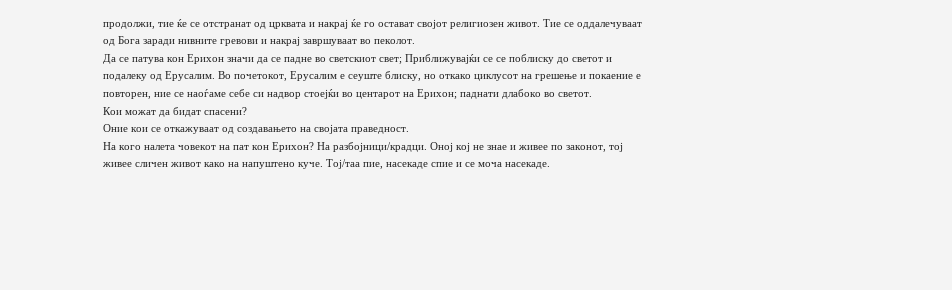продолжи, тие ќе се отстранат од црквата и накрај ќе го остават својот религиозен живот. Тие се оддалечуваат од Бога заради нивните гревови и накрај завршуваат во пеколот.
Да се патува кон Ерихон значи да се падне во светскиот свет; Приближувајќи се се поблиску до светот и подалеку од Ерусалим. Во почетокот, Ерусалим е сеуште блиску, но откако циклусот на грешење и покаение е повторен, ние се наоѓаме себе си надвор стоејќи во центарот на Ерихон; паднати длабоко во светот.
Кои можат да бидат спасени?
Оние кои се откажуваат од создавањето на својата праведност.
На кого налета човекот на пат кон Ерихон? На разбојници/крадци. Оној кој не знае и живее по законот, тој живее сличен живот како на напуштено куче. Тој/таа пие, насекаде спие и се моча насекаде.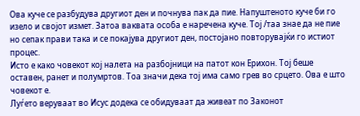Ова куче се разбудува другиот ден и почнува пак да пие. Напуштеното куче би го изело и својот измет. Затоа ваквата особа е наречена куче. Тој /таа знае да не пие но сепак прави така и се покајува другиот ден, постојано повторувајќи го истиот процес.
Исто е како човекот кој налета на разбојници на патот кон Ерихон. Тој беше оставен, ранет и полумртов. Тоа значи дека тој има само грев во срцето. Ова е што човекот е.
Луѓето веруваат во Исус додека се обидуваат да живеат по Законот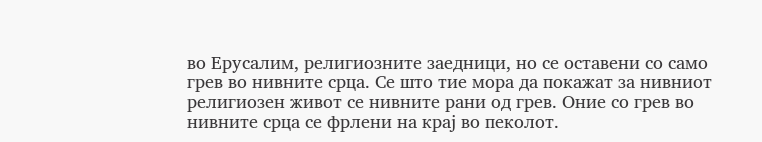во Ерусалим, религиозните заедници, но се оставени со само грев во нивните срца. Се што тие мора да покажат за нивниот религиозен живот се нивните рани од грев. Оние со грев во нивните срца се фрлени на крај во пеколот.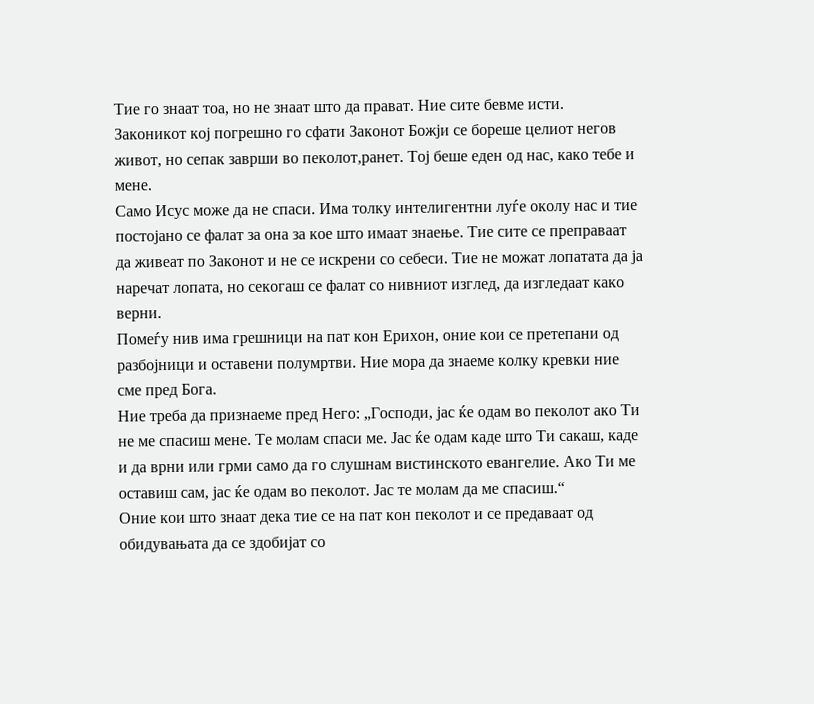Тие го знаат тоа, но не знаат што да прават. Ние сите бевме исти.
Законикот кој погрешно го сфати Законот Божји се бореше целиот негов живот, но сепак заврши во пеколот,ранет. Тој беше еден од нас, како тебе и мене.
Само Исус може да не спаси. Има толку интелигентни луѓе околу нас и тие постојано се фалат за она за кое што имаат знаење. Тие сите се преправаат да живеат по Законот и не се искрени со себеси. Тие не можат лопатата да ја наречат лопата, но секогаш се фалат со нивниот изглед, да изгледаат како верни.
Помеѓу нив има грешници на пат кон Ерихон, оние кои се претепани од разбојници и оставени полумртви. Ние мора да знаеме колку кревки ние сме пред Бога.
Ние треба да признаеме пред Него: „Господи, јас ќе одам во пеколот ако Ти не ме спасиш мене. Те молам спаси ме. Јас ќе одам каде што Ти сакаш, каде и да врни или грми само да го слушнам вистинското евангелие. Ако Ти ме оставиш сам, јас ќе одам во пеколот. Јас те молам да ме спасиш.“
Оние кои што знаат дека тие се на пат кон пеколот и се предаваат од обидувањата да се здобијат со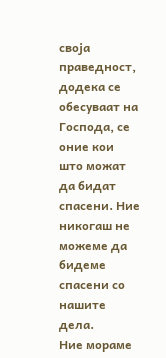своја праведност, додека се обесуваат на Господа, се оние кои што можат да бидат спасени. Ние никогаш не можеме да бидеме спасени со нашите дела.
Ние мораме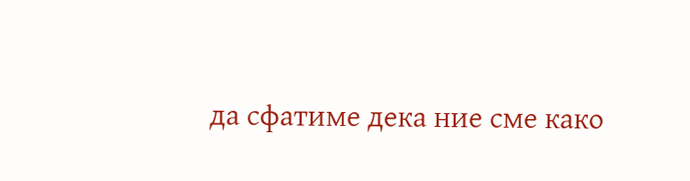да сфатиме дека ние сме како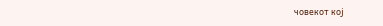човекот кој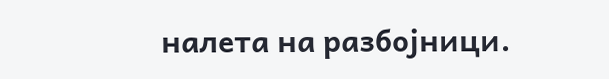налета на разбојници.